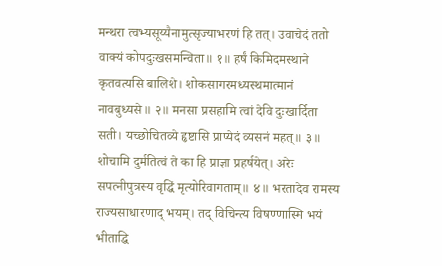मन्थरा त्वभ्यसूय्यैनामुत्सृज्याभरणं हि तत्। उवाचेदं ततो वाक्यं कोपदुःखसमन्विता॥ १॥ हर्षं किमिदमस्थाने कृतवत्यसि बालिशे। शोकसागरमध्यस्थमात्मानं नावबुध्यसे॥ २॥ मनसा प्रसहामि त्वां देवि दुःखार्दिता सती। यच्छोचितव्ये हृष्टासि प्राप्येदं व्यसनं महत्॥ ३॥ शोचामि दुर्मतित्वं ते का हि प्राज्ञा प्रहर्षयेत्। अरेः सपत्नीपुत्रस्य वृद्धिं मृत्योरिवागताम्॥ ४॥ भरतादेव रामस्य राज्यसाधारणाद् भयम्। तद् विचिन्त्य विषण्णास्मि भयं भीताद्धि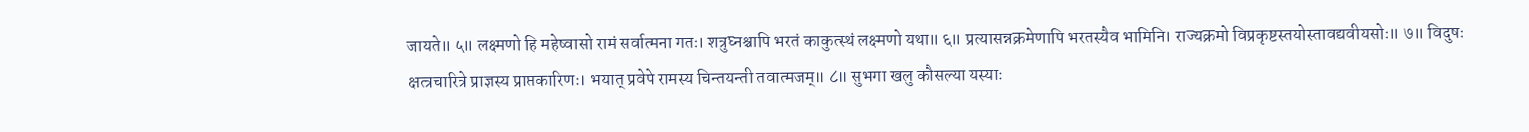जायते॥ ५॥ लक्ष्मणो हि महेष्वासो रामं सर्वात्मना गतः। शत्रुघ्नश्चापि भरतं काकुत्स्थं लक्ष्मणो यथा॥ ६॥ प्रत्यासन्नक्रमेणापि भरतस्यैव भामिनि। राज्यक्रमो विप्रकृष्टस्तयोस्तावद्यवीयसोः॥ ७॥ विदुषः क्षत्त्रचारित्रे प्राज्ञस्य प्राप्तकारिणः। भयात् प्रवेपे रामस्य चिन्तयन्ती तवात्मजम्॥ ८॥ सुभगा खलु कौसल्या यस्याः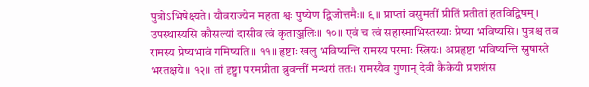पुत्रोऽभिषेक्ष्यते। यौवराज्येन महता श्वः पुष्येण द्विजोत्तमैः॥ ९॥ प्राप्तां वसुमतीं प्रीतिं प्रतीतां हतविद्विषम्। उपस्थास्यसि कौसल्यां दासीव त्वं कृताञ्जलिः॥ १०॥ एवं च त्वं सहास्माभिस्तस्याः प्रेष्या भविष्यसि। पुत्रश्च तव रामस्य प्रेष्यभावं गमिष्यति॥ ११॥ हृष्टाः खलु भविष्यन्ति रामस्य परमाः स्त्रियः। अप्रहृष्टा भविष्यन्ति स्नुषास्ते भरतक्षये॥ १२॥ तां दृष्ट्वा परमप्रीता ब्रुवन्तीं मन्थरां ततः। रामस्यैव गुणान् देवी कैकेयी प्रशशंस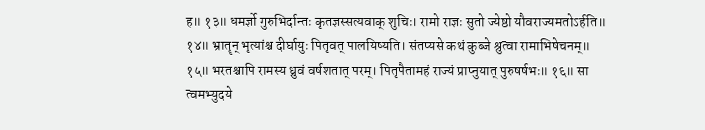ह॥ १३॥ धमर्ज्ञो गुरुभिर्दान्तः कृतज्ञस्सत्यवाक् शुचिः। रामो राज्ञः सुतो ज्येष्ठो यौवराज्यमतोऽर्हति॥ १४॥ भ्रातॄन् भृत्यांश्च दीर्घायुः पितृवत् पालयिष्यति। संतप्यसे कथं कुब्जे श्रुत्वा रामाभिषेचनम्॥ १५॥ भरतश्चापि रामस्य ध्रुवं वर्षशतात् परम्। पितृपैतामहं राज्यं प्राप्नुयात् पुरुषर्षभः॥ १६॥ सा त्वमभ्युदये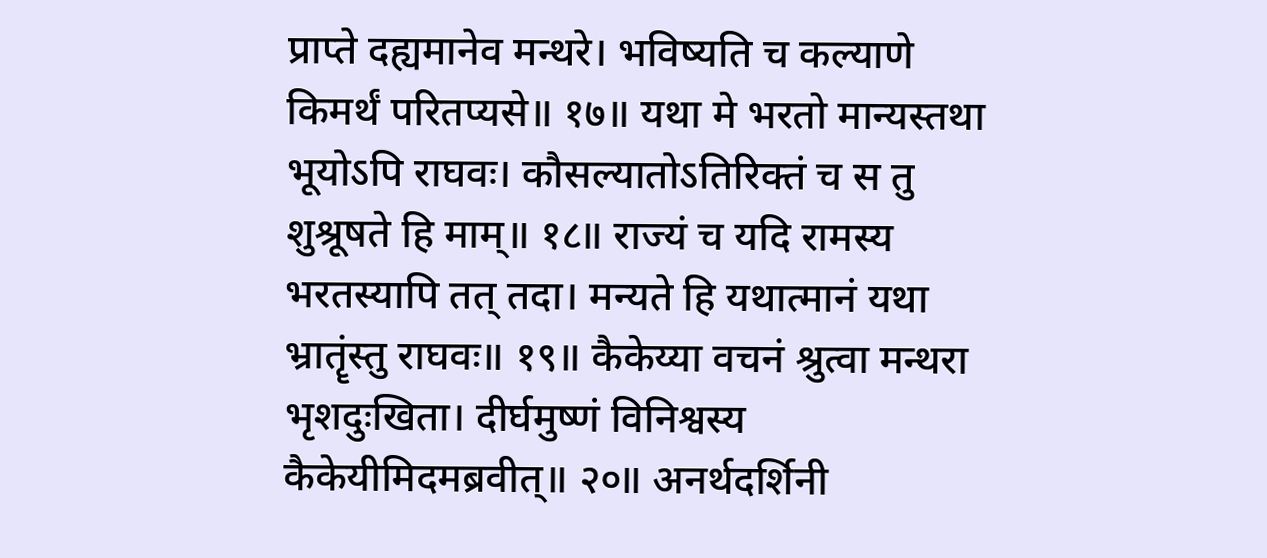प्राप्ते दह्यमानेव मन्थरे। भविष्यति च कल्याणे किमर्थं परितप्यसे॥ १७॥ यथा मे भरतो मान्यस्तथा भूयोऽपि राघवः। कौसल्यातोऽतिरिक्तं च स तु शुश्रूषते हि माम्॥ १८॥ राज्यं च यदि रामस्य भरतस्यापि तत् तदा। मन्यते हि यथात्मानं यथा भ्रातॄंस्तु राघवः॥ १९॥ कैकेय्या वचनं श्रुत्वा मन्थरा भृशदुःखिता। दीर्घमुष्णं विनिश्वस्य कैकेयीमिदमब्रवीत्॥ २०॥ अनर्थदर्शिनी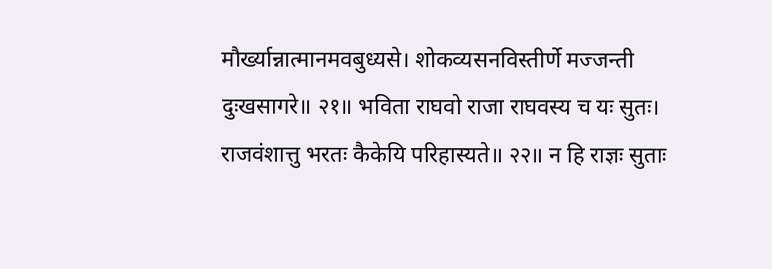मौर्ख्यान्नात्मानमवबुध्यसे। शोकव्यसनविस्तीर्णे मज्जन्ती दुःखसागरे॥ २१॥ भविता राघवो राजा राघवस्य च यः सुतः। राजवंशात्तु भरतः कैकेयि परिहास्यते॥ २२॥ न हि राज्ञः सुताः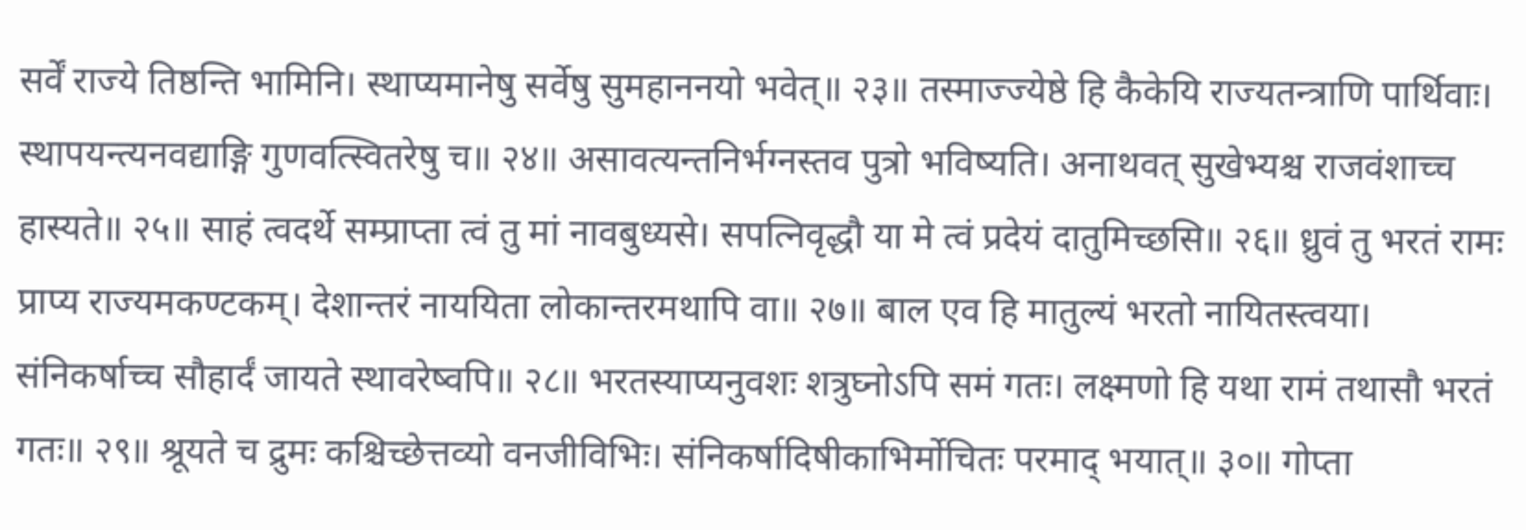सर्वें राज्ये तिष्ठन्ति भामिनि। स्थाप्यमानेषु सर्वेषु सुमहाननयो भवेत्॥ २३॥ तस्माज्ज्येष्ठे हि कैकेयि राज्यतन्त्राणि पार्थिवाः। स्थापयन्त्यनवद्याङ्गि गुणवत्स्वितरेषु च॥ २४॥ असावत्यन्तनिर्भग्नस्तव पुत्रो भविष्यति। अनाथवत् सुखेभ्यश्च राजवंशाच्च हास्यते॥ २५॥ साहं त्वदर्थे सम्प्राप्ता त्वं तु मां नावबुध्यसे। सपत्निवृद्धौ या मे त्वं प्रदेयं दातुमिच्छसि॥ २६॥ ध्रुवं तु भरतं रामः प्राप्य राज्यमकण्टकम्। देशान्तरं नाययिता लोकान्तरमथापि वा॥ २७॥ बाल एव हि मातुल्यं भरतो नायितस्त्वया। संनिकर्षाच्च सौहार्दं जायते स्थावरेष्वपि॥ २८॥ भरतस्याप्यनुवशः शत्रुघ्नोऽपि समं गतः। लक्ष्मणो हि यथा रामं तथासौ भरतं गतः॥ २९॥ श्रूयते च द्रुमः कश्चिच्छेत्तव्यो वनजीविभिः। संनिकर्षादिषीकाभिर्मोचितः परमाद् भयात्॥ ३०॥ गोप्ता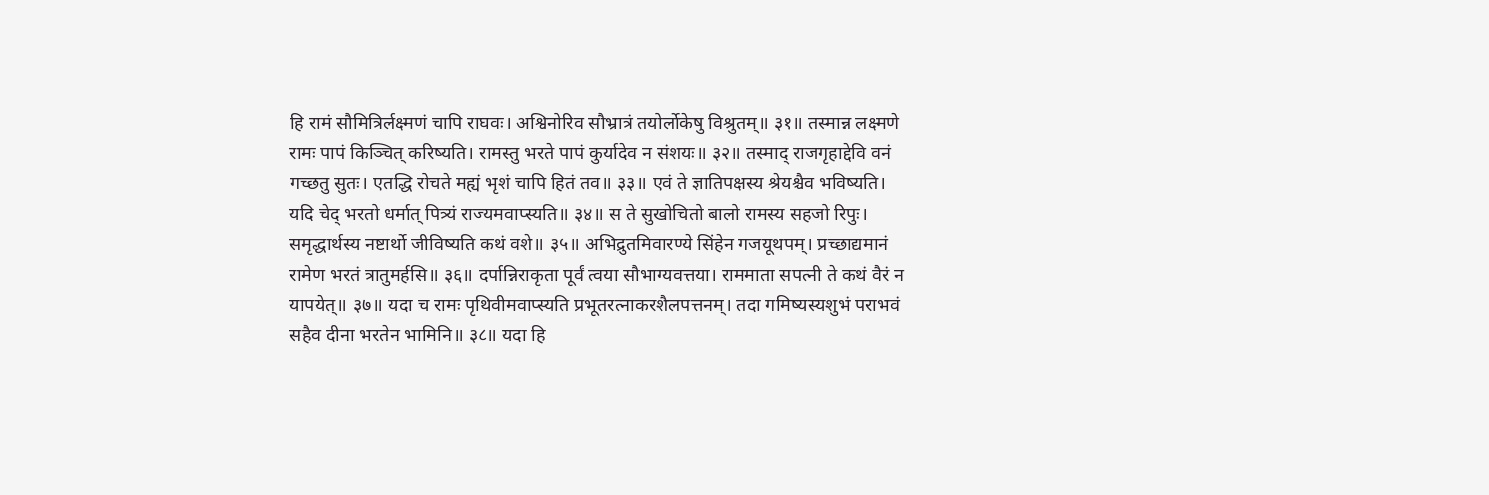हि रामं सौमित्रिर्लक्ष्मणं चापि राघवः। अश्विनोरिव सौभ्रात्रं तयोर्लोकेषु विश्रुतम्॥ ३१॥ तस्मान्न लक्ष्मणे रामः पापं किञ्चित् करिष्यति। रामस्तु भरते पापं कुर्यादेव न संशयः॥ ३२॥ तस्माद् राजगृहाद्देवि वनं गच्छतु सुतः। एतद्धि रोचते मह्यं भृशं चापि हितं तव॥ ३३॥ एवं ते ज्ञातिपक्षस्य श्रेयश्चैव भविष्यति। यदि चेद् भरतो धर्मात् पित्र्यं राज्यमवाप्स्यति॥ ३४॥ स ते सुखोचितो बालो रामस्य सहजो रिपुः। समृद्धार्थस्य नष्टार्थो जीविष्यति कथं वशे॥ ३५॥ अभिद्रुतमिवारण्ये सिंहेन गजयूथपम्। प्रच्छाद्यमानं रामेण भरतं त्रातुमर्हसि॥ ३६॥ दर्पान्निराकृता पूर्वं त्वया सौभाग्यवत्तया। राममाता सपत्नी ते कथं वैरं न यापयेत्॥ ३७॥ यदा च रामः पृथिवीमवाप्स्यति प्रभूतरत्नाकरशैलपत्तनम्। तदा गमिष्यस्यशुभं पराभवं सहैव दीना भरतेन भामिनि॥ ३८॥ यदा हि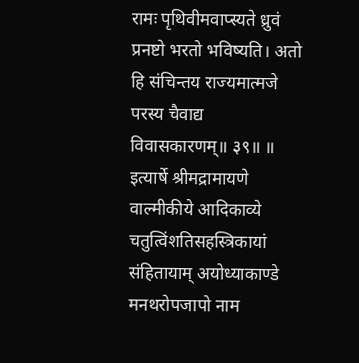रामः पृथिवीमवाप्स्यते ध्रुवं प्रनष्टो भरतो भविष्यति। अतो हि संचिन्तय राज्यमात्मजे परस्य चैवाद्य विवासकारणम्॥ ३९॥ ॥ इत्यार्षे श्रीमद्रामायणे वाल्मीकीये आदिकाव्ये चतुत्विंशतिसहस्त्रिकायां संहितायाम् अयोध्याकाण्डे मनथरोपजापो नाम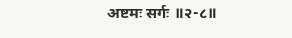अष्टमः सर्गः ॥२-८॥